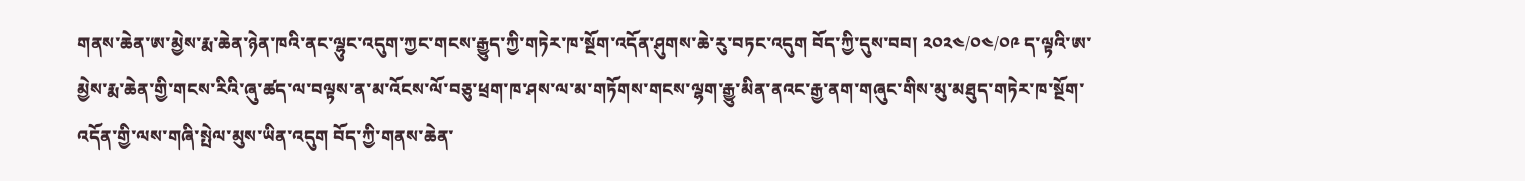གནས་ཆེན་ཨ་མྱེས་རྨ་ཆེན་ཉེན་ཁའི་ནང་ལྷུང་འདུག་ཀྱང་གངས་རྒྱུད་ཀྱི་གཏེར་ཁ་སྔོག་འདོན་ཤུགས་ཆེ་རུ་བཏང་འདུག བོད་ཀྱི་དུས་བབ། ༢༠༢༤/༠༤/༠༩ ད་ལྟའི་ཨ་མྱེས་རྨ་ཆེན་གྱི་གངས་རིའི་ཞུ་ཚད་ལ་བལྟས་ན་མ་འོངས་ལོ་བཅུ་ཕྲག་ཁ་ཤས་ལ་མ་གཏོགས་གངས་ལྷག་རྒྱུ་མིན་ནའང་རྒྱ་ནག་གཞུང་གིས་མུ་མཐུད་གཏེར་ཁ་སྔོག་འདོན་གྱི་ལས་གཞི་སྤེལ་མུས་ཡིན་འདུག བོད་ཀྱི་གནས་ཆེན་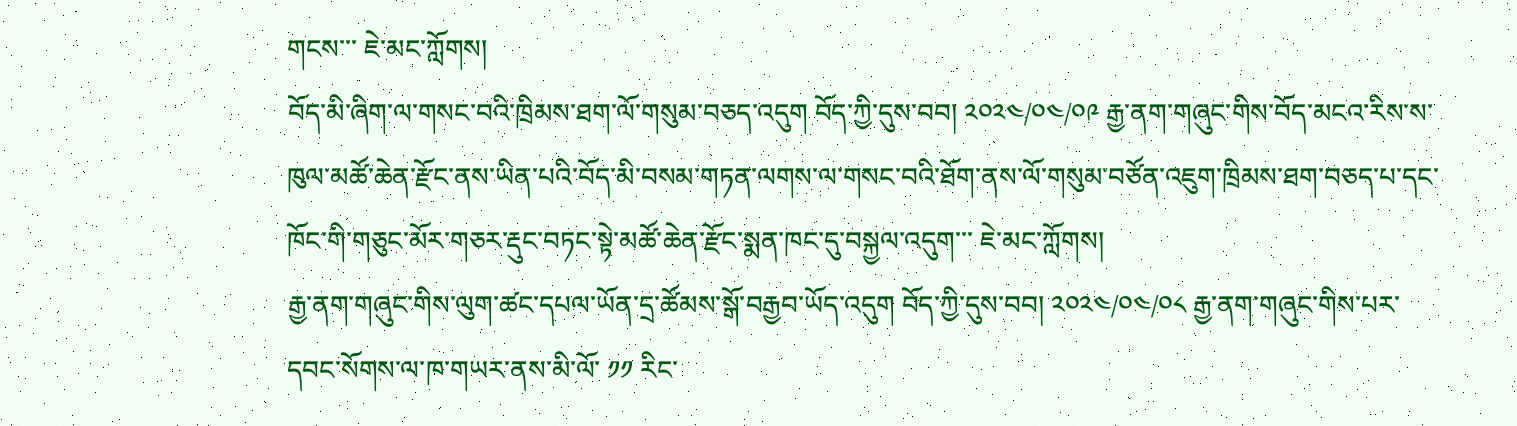གངས་་་ ཇེ་མང་ཀློགས།
བོད་མི་ཞིག་ལ་གསང་བའི་ཁྲིམས་ཐག་ལོ་གསུམ་བཅད་འདུག བོད་ཀྱི་དུས་བབ། ༢༠༢༤/༠༤/༠༩ རྒྱ་ནག་གཞུང་གིས་བོད་མངའ་རིས་ས་ཁུལ་མཚོ་ཆེན་རྫོང་ནས་ཡིན་པའི་བོད་མི་བསམ་གཏན་ལགས་ལ་གསང་བའི་ཐོག་ནས་ལོ་གསུམ་བཙོན་འཇུག་ཁྲིམས་ཐག་བཅད་པ་དང་ཁོང་གི་གཅུང་མོར་གཅར་རྡུང་བཏང་སྟེ་མཚོ་ཆེན་རྫོང་སྨན་ཁང་དུ་བསྐྱལ་འདུག་་་ ཇེ་མང་ཀློགས།
རྒྱ་ནག་གཞུང་གིས་ལུག་ཚང་དཔལ་ཡོན་དྲ་ཚོམས་སྒོ་བརྒྱབ་ཡོད་འདུག བོད་ཀྱི་དུས་བབ། ༢༠༢༤/༠༤/༠༨ རྒྱ་ནག་གཞུང་གིས་པར་དབང་སོགས་ལ་ཁ་གཡར་ནས་མི་ལོ་ ༡༡ རིང་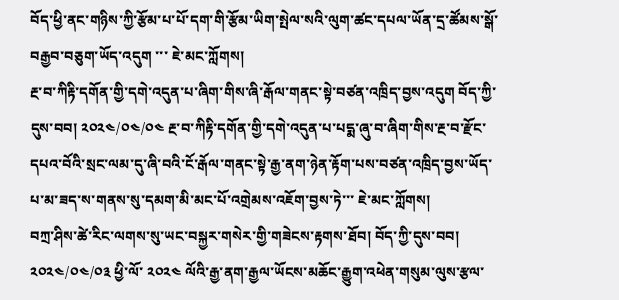བོད་ཕྱི་ནང་གཉིས་ཀྱི་རྩོམ་པ་པོ་དག་གི་རྩོམ་ཡིག་སྤེལ་སའི་ལུག་ཚང་དཔལ་ཡོན་དྲ་ཚོམས་སྒོ་བརྒྱབ་བཅུག་ཡོད་འདུག ་་་ ཇེ་མང་ཀློགས།
རྔ་བ་ཀིརྟི་དགོན་གྱི་དགེ་འདུན་པ་ཞིག་གིས་ཞི་རྒོལ་གནང་སྟེ་བཙན་འཁྲིད་བྱས་འདུག བོད་ཀྱི་དུས་བབ། ༢༠༢༤/༠༤/༠༤ རྔ་བ་ཀིརྟི་དགོན་གྱི་དགེ་འདུན་པ་པདྨ་ཞུ་བ་ཞིག་གིས་རྔ་བ་རྫོང་དཔའ་བོའི་སྲང་ལམ་དུ་ཞི་བའི་ངོ་རྒོལ་གནང་སྟེ་རྒྱ་ནག་ཉེན་རྟོག་པས་བཙན་འཁྲིད་བྱས་ཡོད་པ་མ་ཟད་ས་གནས་སུ་དམག་མི་མང་པོ་འགྲེམས་འཇོག་བྱས་ཏེ་་་ ཇེ་མང་ཀློགས།
བཀྲ་ཤིས་ཚེ་རིང་ལགས་སུ་ཡང་བསྐྱར་གསེར་གྱི་གཟེངས་རྟགས་ཐོབ། བོད་ཀྱི་དུས་བབ། ༢༠༢༤/༠༤/༠༣ ཕྱི་ལོ་ ༢༠༢༤ ལོའི་རྒྱ་ནག་རྒྱལ་ཡོངས་མཆོང་རྒྱུག་འཕེན་གསུམ་ལུས་རྩལ་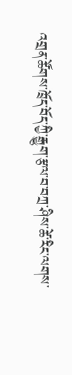འགྲན་ཚོགས་ཁྲོད་བོད་ཀྱི་རྒྱུག་རྩལ་བ་བཀྲ་ཤིས་ཚེ་རིང་ལགས་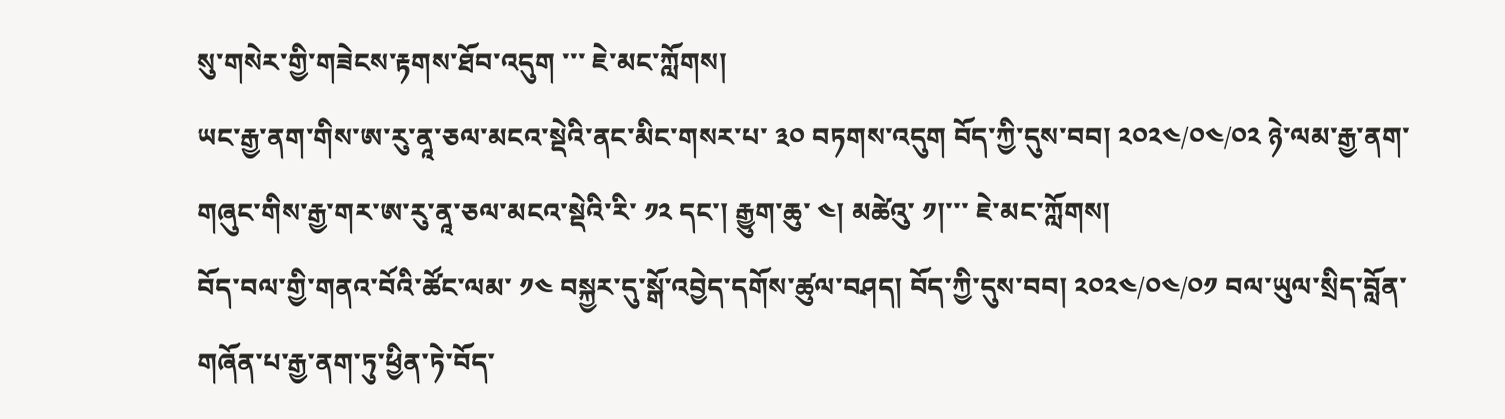སུ་གསེར་གྱི་གཟེངས་རྟགས་ཐོབ་འདུག ་་་ ཇེ་མང་ཀློགས།
ཡང་རྒྱ་ནག་གིས་ཨ་རུ་ནཱ་ཅལ་མངའ་སྡེའི་ནང་མིང་གསར་པ་ ༣༠ བཏགས་འདུག བོད་ཀྱི་དུས་བབ། ༢༠༢༤/༠༤/༠༢ ཉེ་ལམ་རྒྱ་ནག་གཞུང་གིས་རྒྱ་གར་ཨ་རུ་ནཱ་ཅལ་མངའ་སྡེའི་རི་ ༡༢ དང་། རྒྱུག་ཆུ་ ༤། མཚེའུ་ ༡།་་་ ཇེ་མང་ཀློགས།
བོད་བལ་གྱི་གནའ་བོའི་ཚོང་ལམ་ ༡༤ བསྐྱར་དུ་སྒོ་འབྱེད་དགོས་ཚུལ་བཤད། བོད་ཀྱི་དུས་བབ། ༢༠༢༤/༠༤/༠༡ བལ་ཡུལ་སྲིད་བློན་གཞོན་པ་རྒྱ་ནག་ཏུ་ཕྱིན་ཏེ་བོད་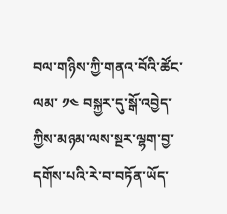བལ་གཉིས་ཀྱི་གནའ་བོའི་ཚོང་ལམ་ ༡༤ བསྐྱར་དུ་སྒོ་འབྱེད་ཀྱིས་མཉམ་ལས་སྔར་ལྷག་བྱ་དགོས་པའི་རེ་བ་བཏོན་ཡོད་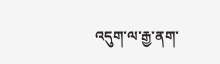འདུག་ལ་རྒྱ་ནག་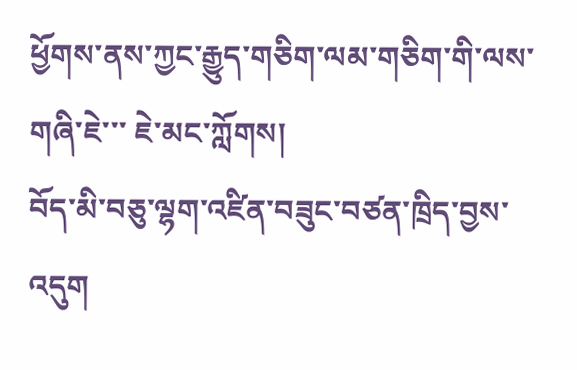ཕྱོགས་ནས་ཀྱང་རྒྱུད་གཅིག་ལམ་གཅིག་གི་ལས་གཞི་ཇེ་་་ ཇེ་མང་ཀློགས།
བོད་མི་བཅུ་ལྷག་འཛིན་བཟུང་བཙན་ཁྲིད་བྱས་འདུག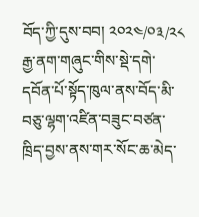བོད་ཀྱི་དུས་བབ། ༢༠༢༤/༠༣/༢༨ རྒྱ་ནག་གཞུང་གིས་སྡེ་དགེ་དབོན་པོ་སྟོད་ཁུལ་ནས་བོད་མི་བཅུ་ལྷག་འཛིན་བཟུང་བཙན་ཁྲིད་བྱས་ནས་གར་སོང་ཆ་མེད་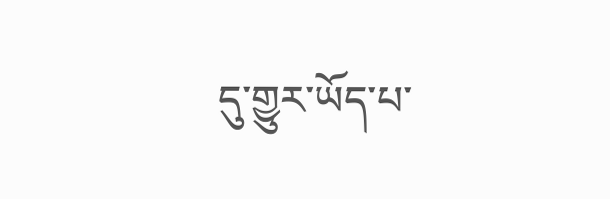དུ་གྱུར་ཡོད་པ་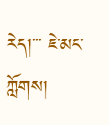རེད།་་་ ཇེ་མང་ཀློགས།